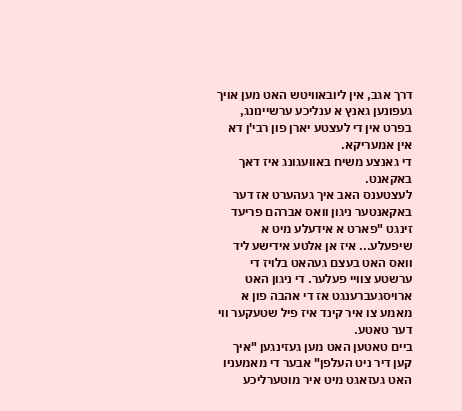דרך אגב, אין ליובאוויטש האט מען אויך געפונען גאנץ א ענליכע ערשיינונג, בפרט אין די לעצטע יארן פון רבי'ן דא אין אמעריקא.
די גאנצע משיח באוועגונג איז דאך באקאנט.
לעצטענס האב איך געהערט אז דער באקאנטער ניגון וואס אברהם פריעד זינגט "פארט א אידעלע מיט א שיפעלע... איז אן אלטע אידישע ליד וואס האט בעצם געהאט בלויז די ערשטע צוויי פעלער. די ניגון האט ארויסגעברענגט אז די אהבה פון א מאמע צו איר קינד איז פיל שטעקער ווי דער טאטע.
ביים טאטען האט מען געזינגען "איך קען דיר ניט העלפן" אבער די מאמעניו האט געזאגט מיט איר מוטערליכע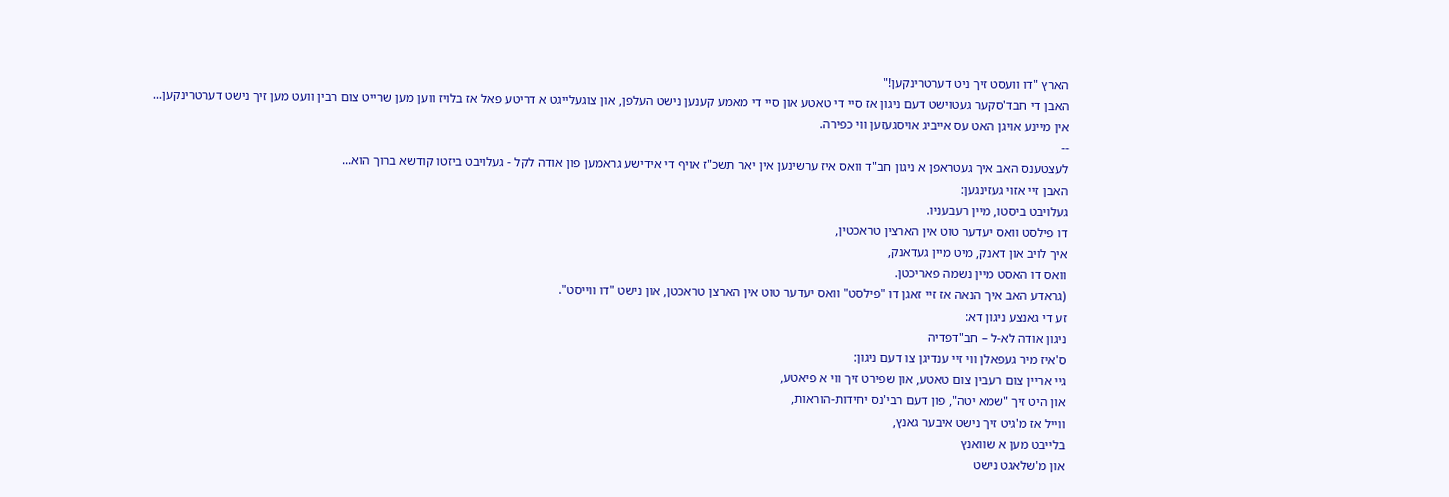הארץ "דו וועסט זיך ניט דערטרינקען!"
האבן די חבד'סקער געטוישט דעם ניגון אז סיי די טאטע און סיי די מאמע קענען נישט העלפן, און צוגעלייגט א דריטע פאל אז בלויז ווען מען שרייט צום רבין וועט מען זיך נישט דערטרינקען...
אין מיינע אויגן האט עס אייביג אויסגעזען ווי כפירה.
--
לעצטענס האב איך געטראפן א ניגון חב"ד וואס איז ערשינען אין יאר תשכ"ז אויף די אידישע גראמען פון אודה לקל - געלויבט ביזטו קודשא ברוך הוא...
האבן זיי אזוי געזינגען:
געלויבט ביסטו, מיין רעבעניו.
דו פילסט וואס יעדער טוט אין הארצין טראכטין,
איך לויב און דאנק, מיט מיין געדאנק,
וואס דו האסט מיין נשמה פאריכטן.
(גראדע האב איך הנאה אז זיי זאגן דו "פילסט" וואס יעדער טוט אין הארצן טראכטן, און נישט "דו ווייסט".
זע די גאנצע ניגון דא:
ניגון אודה לא-ל – חב"דפדיה
ס'איז מיר געפאלן ווי זיי ענדיגן צו דעם ניגון:
גיי אריין צום רעבין צום טאטע, און שפירט זיך ווי א פיאטע,
און היט זיך "שמא יטה", פון דעם רבי'נס יחידות-הוראות,
ווייל אז מ'גיט זיך נישט איבער גאנץ,
בלייבט מען א שוואנץ
און מ'שלאגט נישט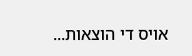אויס די הוצאות...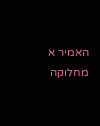האמיר א מחלוקה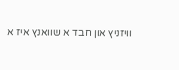וויזניץ און חבד א שוואנץ איז א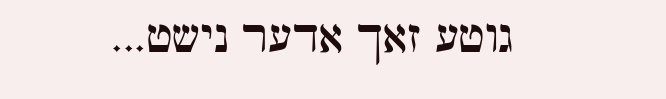גוטע זאך אדער נישט...